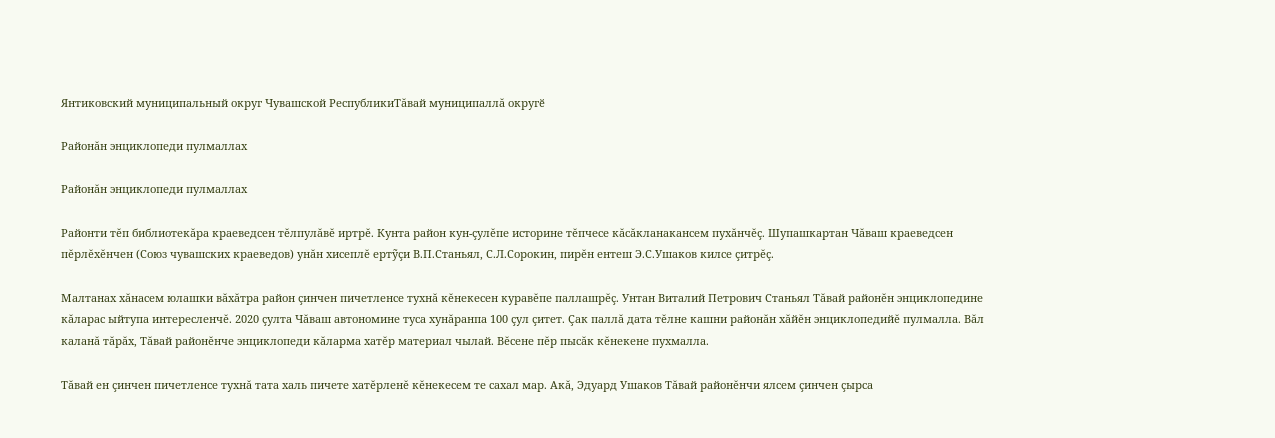Янтиковский муниципальный округ Чувашской РеспубликиТăвай муниципаллă округӗ

Районăн энциклопеди пулмаллах

Районăн энциклопеди пулмаллах

Районти тĕп библиотекăра краеведсен тĕлпулăвĕ иртрĕ. Кунта район кун-çулĕпе историне тĕпчесе кăсăкланакансем пухăнчĕç. Шупашкартан Чăваш краеведсен пĕрлĕхĕнчен (Союз чувашских краеведов) унăн хисеплĕ ертỹçи В.П.Станьял, С.Л.Сорокин, пирĕн ентеш Э.С.Ушаков килсе çитрĕç.

Малтанах хăнасем юлашки вăхăтра район çинчен пичетленсе тухнă кĕнекесен куравĕпе паллашрĕç. Унтан Виталий Петрович Станьял Тăвай районĕн энциклопедине кăларас ыйтупа интересленчĕ. 2020 çулта Чăваш автономине туса хунăранпа 100 çул çитет. Çак паллă дата тĕлне кашни районăн хăйĕн энциклопедийĕ пулмалла. Вăл каланă тăрăх, Тăвай районĕнче энциклопеди кăларма хатĕр материал чылай. Вĕсене пĕр пысăк кĕнекене пухмалла.

Тăвай ен çинчен пичетленсе тухнă тата халь пичете хатĕрленĕ кĕнекесем те сахал мар. Акă, Эдуард Ушаков Тăвай районĕнчи ялсем çинчен çырса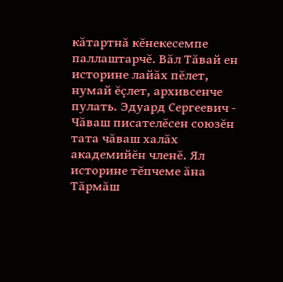кăтартнă кĕнекесемпе паллаштарчĕ. Вăл Тăвай ен историне лайăх пĕлет, нумай ĕçлет, архивсенче пулать. Эдуард Сергеевич - Чăваш писателĕсен союзĕн тата чăваш халăх академийĕн членĕ. Ял историне тĕпчеме ăна Тăрмăш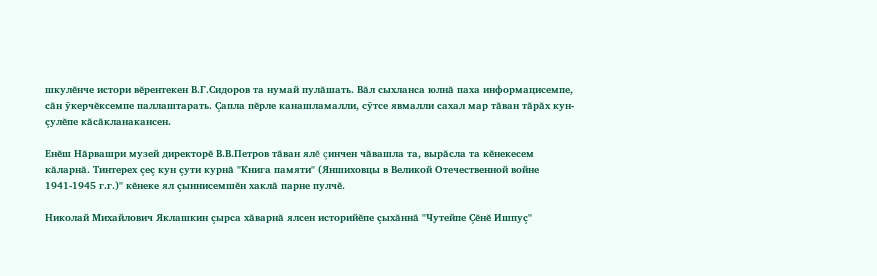шкулĕнче истори вĕрентекен В.Г.Сидоров та нумай пулăшать. Вăл сыхланса юлнă паха информацисемпе, сăн ỹкерчĕксемпе паллаштарать. Çапла пĕрле канашламалли, сỹтсе явмалли сахал мар тăван тăрăх кун-çулĕпе кăсăкланакансен.

Енĕш Нăрвашри музей директорĕ В.В.Петров тăван ялĕ çинчен чăвашла та, вырăсла та кĕнекесем кăларнă. Тинтерех çеç кун çути курнă "Книга памяти" (Яншиховцы в Великой Отечественной войне 1941-1945 г.г.)" кĕнеке ял çыннисемшĕн хаклă парне пулчĕ.

Николай Михайлович Яклашкин çырса хăварнă ялсен историйĕпе çыхăннă "Чутейпе Çĕнĕ Ишпуç"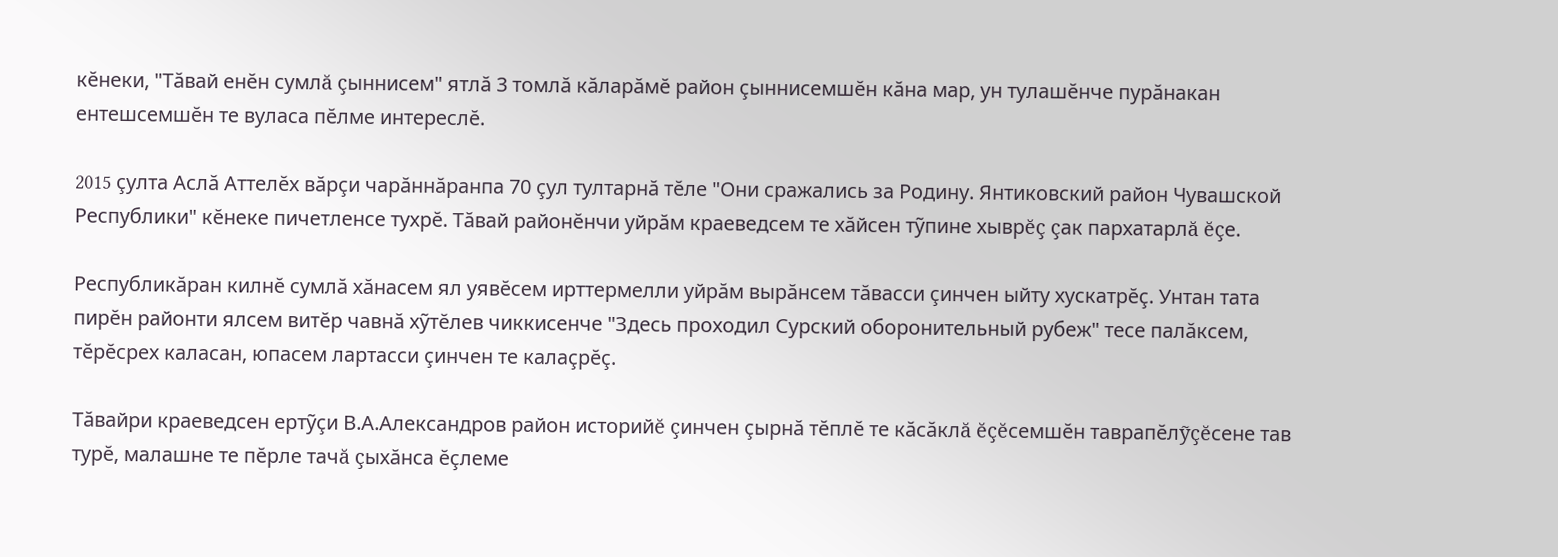кĕнеки, "Тăвай енĕн сумлă çыннисем" ятлă 3 томлă кăларăмĕ район çыннисемшĕн кăна мар, ун тулашĕнче пурăнакан ентешсемшĕн те вуласа пĕлме интереслĕ.

2015 çулта Аслă Аттелĕх вăрçи чарăннăранпа 70 çул тултарнă тĕле "Они сражались за Родину. Янтиковский район Чувашской Республики" кĕнеке пичетленсе тухрĕ. Тăвай районĕнчи уйрăм краеведсем те хăйсен тỹпине хыврĕç çак пархатарлă ĕçе.

Республикăран килнĕ сумлă хăнасем ял уявĕсем ирттермелли уйрăм вырăнсем тăвасси çинчен ыйту хускатрĕç. Унтан тата пирĕн районти ялсем витĕр чавнă хỹтĕлев чиккисенче "Здесь проходил Сурский оборонительный рубеж" тесе палăксем, тĕрĕсрех каласан, юпасем лартасси çинчен те калаçрĕç.

Тăвайри краеведсен ертỹçи В.А.Александров район историйĕ çинчен çырнă тĕплĕ те кăсăклă ĕçĕсемшĕн таврапĕлỹçĕсене тав турĕ, малашне те пĕрле тачă çыхăнса ĕçлеме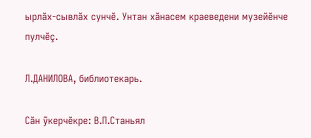ырлăх-сывлăх сунчĕ. Унтан хăнасем краеведени музейĕнче пулчĕç.

Л.ДАНИЛОВА, библиотекарь.

Сăн ỹкерчĕкре: В.П.Станьял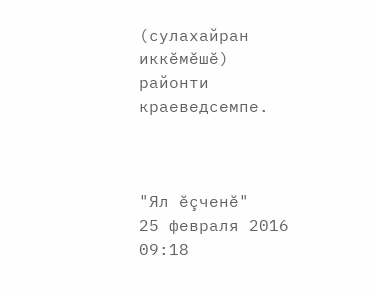(сулахайран иккĕмĕшĕ) районти краеведсемпе.



"Ял ĕçченĕ"
25 февраля 2016
09:18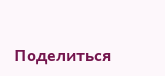Поделиться